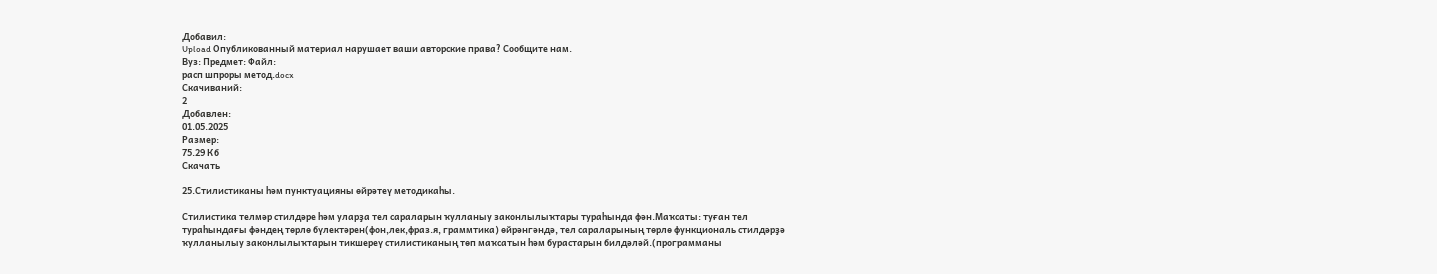Добавил:
Upload Опубликованный материал нарушает ваши авторские права? Сообщите нам.
Вуз: Предмет: Файл:
расп шпроры метод.docx
Скачиваний:
2
Добавлен:
01.05.2025
Размер:
75.29 Кб
Скачать

25.Стилистиканы һәм пунктуацияны өйрәтеү методикаһы.

Стилистика телмәр стилдәре һәм уларҙа тел сараларын ҡулланыу законлылыҡтары тураһында фән.Маҡсаты: туған тел тураһындағы фәндең төрлө бүлектәрен(фон,лек,фраз.я, граммтика) өйрәнгәндә, тел сараларының төрлө функциональ стилдәрҙә ҡулланылыу законлылыҡтарын тикшереү стилистиканың төп маҡсатын һәм бурастарын билдәләй.(программаны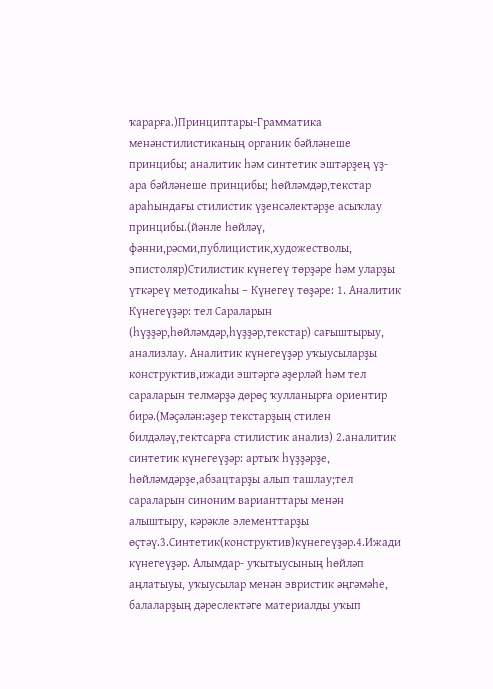ҡарарға.)Принциптары-Грамматика менәнстилистиканың органик бәйләнеше принцибы; аналитик һәм синтетик эштәрҙең үҙ-ара бәйләнеше принцибы; һөйләмдәр,текстар араһындағы стилистик үҙенсәлектәрҙе асыҡлау принцибы.(йәнле һөйләү, фәнни,рәсми,публицистик,художестволы, эпистоляр)Стилистик күнегеү төрҙәре һәм уларҙы үткәреү методикаһы – Күнегеү төҙәре: 1. Аналитик Күнегеүҙәр: тел Сараларын (һүҙҙәр,һөйләмдәр,һүҙҙәр,текстар) сағыштырыу, анализлау. Аналитик күнегеүҙәр уҡыусыларҙы конструктив,ижади эштәргә әҙерләй һәм тел сараларын телмәрҙә дөрөҫ ҡулланырға ориентир бирә.(Мәҫәлән:әҙер текстарҙың стилен билдәләү,тектсарға стилистик анализ) 2.аналитик синтетик күнегеүҙәр: артыҡ һүҙҙәрҙе, һөйләмдәрҙе,абзацтарҙы алып ташлау;тел сараларын синоним варианттары менән алыштыру, кәрәкле элементтарҙы өҫтәү.3.Синтетик(конструктив)күнегеүҙәр.4.Ижади күнегеүҙәр. Алымдар- уҡытыусының һөйләп аңлатыуы, уҡыусылар менән эвристик әңгәмәһе, балаларҙың дәреслектәге материалды уҡып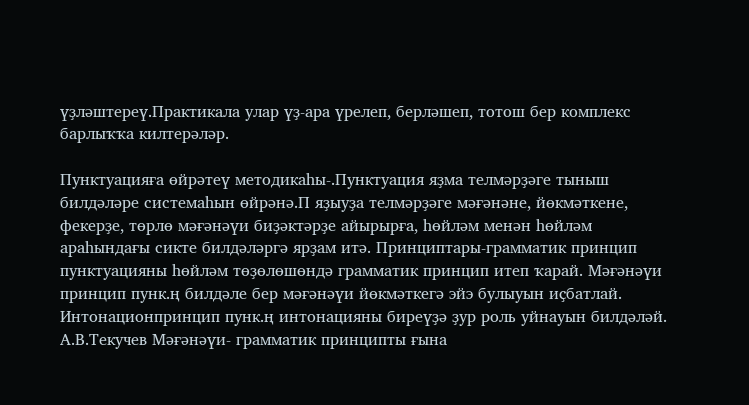үҙләштереү.Практикала улар үҙ-ара үрелеп, берләшеп, тотош бер комплекс барлыҡҡа килтерәләр.

Пунктуацияға өйрәтеү методикаһы-.Пунктуация яҙма телмәрҙәге тыныш билдәләре системаһын өйрәнә.П яҙыуҙа телмәрҙәге мәғәнәне, йөкмәткене, фекерҙе, төрлө мәғәнәүи биҙәктәрҙе айырырға, һөйләм менән һөйләм араһындағы сикте билдәләргә ярҙам итә. Принциптары-грамматик принцип пунктуацияны һөйләм төҙөлөшөндә грамматик принцип итеп ҡарай. Мәғәнәүи принцип пунк.ң билдәле бер мәғәнәүи йөкмәткегә эйэ булыуын иҫбатлай. Интонационпринцип пунк.ң интонацияны биреүҙә ҙур роль уйнауын билдәләй. А.В.Текучев Мәғәнәүи- грамматик принципты ғына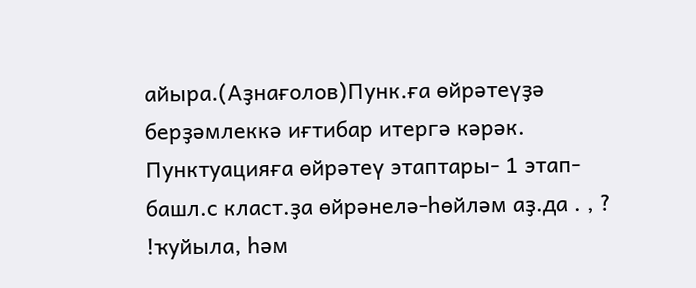айыра.(Аҙнағолов)Пунк.ға өйрәтеүҙә берҙәмлеккә иғтибар итергә кәрәк. Пунктуацияға өйрәтеү этаптары- 1 этап-башл.с класт.ҙа өйрәнелә-һөйләм аҙ.да . , ? !ҡуйыла, һәм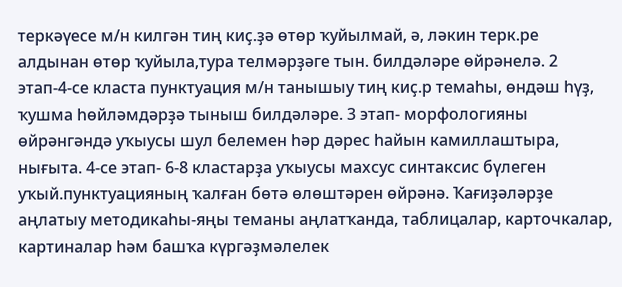теркәүесе м/н килгән тиң киҫ.ҙә өтөр ҡуйылмай, ә, ләкин терк.ре алдынан өтөр ҡуйыла,тура телмәрҙәге тын. билдәләре өйрәнелә. 2 этап-4-се класта пунктуация м/н танышыу тиң киҫ.р темаһы, өндәш һүҙ, ҡушма һөйләмдәрҙә тыныш билдәләре. 3 этап- морфологияны өйрәнгәндә уҡыусы шул белемен һәр дәрес һайын камиллаштыра, нығыта. 4-се этап- 6-8 кластарҙа уҡыусы махсус синтаксис бүлеген уҡый.пунктуацияның ҡалған бөтә өлөштәрен өйрәнә. Ҡағиҙәләрҙе аңлатыу методикаһы-яңы теманы аңлатҡанда, таблицалар, карточкалар, картиналар һәм башҡа күргәҙмәлелек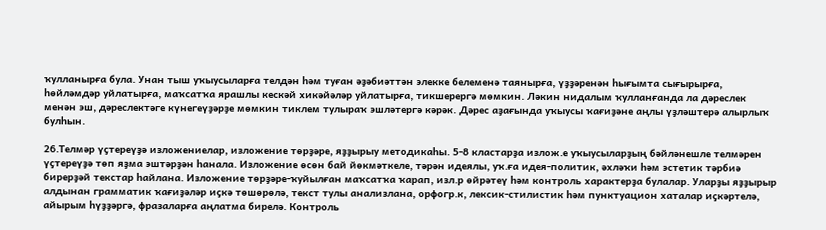ҡулланырға була. Унан тыш уҡыусыларға телдән һәм туған әҙәбиәттән элекке белеменә таянырға, үҙҙәренән һығымта сығырырға, һөйләмдәр уйлатырға, маҡсатҡа ярашлы кескәй хикәйәләр уйлатырға, тикшерергә мөмкин. Ләкин нидалым ҡулланғанда ла дәреслек менән эш, дәреслектәге күнегеүҙәрҙе мөмкин тиклем тулыраҡ эшләтергә кәрәк. Дәрес аҙағында уҡыусы ҡағиҙәне аңлы үҙләштерә алырлыҡ булһын.

26.Телмәр үҫтереүҙә изложениелар, изложение төрҙәре, яҙҙырыу методикаһы. 5-8 кластарҙа излож.е уҡыусыларҙың бәйләнешле телмәрен үҫтереүҙә төп яҙма эштәрҙән һанала. Изложение өсөн бай йөкмәткеле, тәрән идеялы, уҡ.ға идея-политик, әхләҡи һәм эстетик тәрбиә бирерҙәй текстар һайлана. Изложение төрҙәре-ҡуйылған маҡсатҡа ҡарап, изл.р өйрәтеү һәм контроль характерҙа булалар. Уларҙы яҙҙырыр алдынан грамматик ҡағиҙәләр иҫкә төшөрөлә, текст тулы анализлана, орфогр.к, лексик-стилистик һәм пунктуацион хаталар иҫкәртелә, айырым һүҙҙәргә, фразаларға аңлатма бирелә. Контроль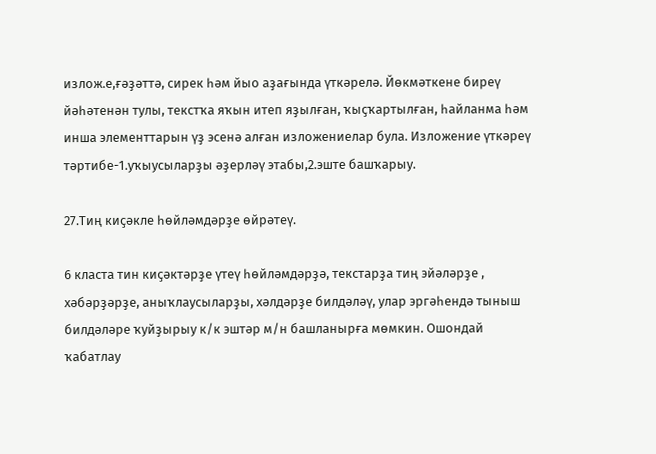излож.е,ғәҙәттә, сирек һәм йыо аҙағында үткәрелә. Йөкмәткене биреү йәһәтенән тулы, текстҡа яҡын итеп яҙылған, ҡыҫҡартылған, һайланма һәм инша элементтарын үҙ эсенә алған изложениелар була. Изложение үткәреү тәртибе-1.уҡыусыларҙы әҙерләү этабы,2.эште башҡарыу.

27.Тиң киҫәкле һөйләмдәрҙе өйрәтеү.

6 класта тин киҫәктәрҙе үтеү һөйләмдәрҙә, текстарҙа тиң эйәләрҙе , хәбәрҙәрҙе, аныҡлаусыларҙы, хәлдәрҙе билдәләү, улар эргәһендә тыныш билдәләре ҡуйҙырыу к/к эштәр м/н башланырға мөмкин. Ошондай ҡабатлау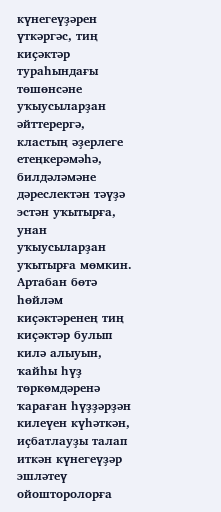күнегеүҙәрен үткәргәс, тиң киҫәктәр тураһындағы төшөнсәне уҡыусыларҙан әйттерергә, кластың әҙерлеге етеңкерәмәһә, билдәләмәне дәреслектән тәүҙә эстән уҡытырға, унан уҡыусыларҙан уҡытырға мөмкин. Артабан бөтә һөйләм киҫәктәренең тиң киҫәктәр булып килә алыуын, ҡайһы һүҙ төркөмдәренә ҡараған һүҙҙәрҙән килеүен күһәткән, иҫбатлауҙы талап иткән күнегеүҙәр эшләтеү ойошторолорға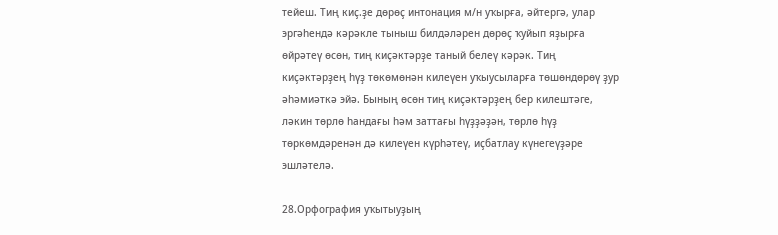тейеш. Тиң киҫ.ҙе дөрөҫ интонация м/н уҡырға, әйтергә, улар эргәһендә кәрәкле тыныш билдәләрен дөрөҫ ҡуйып яҙырға өйрәтеү өсөн, тиң киҫәктәрҙе таный белеү кәрәк. Тиң киҫәктәрҙең һүҙ төкөмөнән килеүен уҡыусыларға төшөндөрөү ҙур әһәмиәткә эйә. Бының өсөн тиң киҫәктәрҙең бер килештәге, ләкин төрлө һандағы һәм заттағы һүҙҙәҙән, төрлө һүҙ төркөмдәренән дә килеүен күрһәтеү, иҫбатлау күнегеүҙәре эшләтелә.

28.Орфография уҡытыуҙың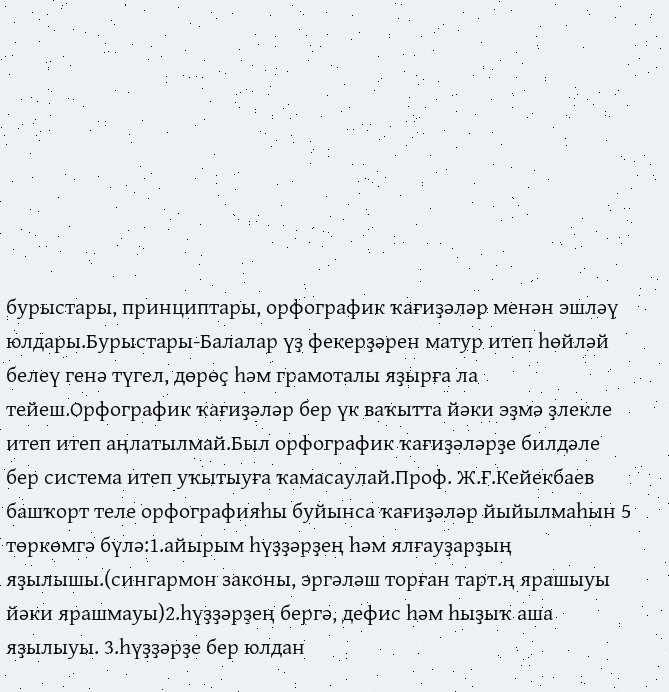бурыстары, принциптары, орфографик ҡағиҙәләр менән эшләү юлдары.Бурыстары-Балалар үҙ фекерҙәрен матур итеп һөйләй белеү генә түгел, дөрөҫ һәм грамоталы яҙырға ла тейеш.Орфографик ҡағиҙәләр бер үк ваҡытта йәки эҙмә ҙлекле итеп итеп аңлатылмай.Был орфографик ҡағиҙәләрҙе билдәле бер система итеп уҡытыуға ҡамасаулай.Проф. Ж.Ғ.Кейекбаев башҡорт теле орфографияһы буйынса ҡағиҙәләр йыйылмаһын 5 төркөмгә бүлә:1.айырым һүҙҙәрҙең һәм ялғауҙарҙың яҙылышы.(сингармон законы, эргәләш торған тарт.ң ярашыуы йәки ярашмауы)2.һүҙҙәрҙең бергә, дефис һәм һыҙыҡ аша яҙылыуы. 3.һүҙҙәрҙе бер юлдан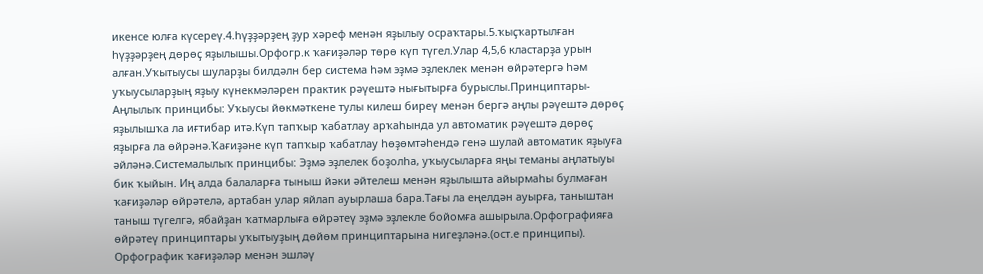икенсе юлға күсереү.4.һүҙҙәрҙең ҙур хәреф менән яҙылыу осраҡтары.5.ҡыҫҡартылған һүҙҙәрҙең дөрөҫ яҙылышы.Орфогр.к ҡағиҙәләр төрө күп түгел.Улар 4,5,6 кластарҙа урын алған.Уҡытыусы шуларҙы билдәлн бер система һәм эҙмә эҙлеклек менән өйрәтергә һәм уҡыусыларҙың яҙыу күнекмәләрен практик рәүештә нығытырға бурыслы.Принциптары-Аңлылыҡ принцибы: Уҡыусы йөкмәткене тулы килеш биреү менән бергә аңлы рәүештә дөрөҫ яҙылышҡа ла иғтибар итә.Күп тапҡыр ҡабатлау арҡаһында ул автоматик рәүештә дөрөҫ яҙырға ла өйрәнә.Ҡағиҙәне күп тапҡыр ҡабатлау һөҙөмтәһендә генә шулай автоматик яҙыуға әйләнә.Системалылыҡ принцибы: Эҙмә эҙлелек боҙолһа, уҡыусыларға яңы теманы аңлатыуы бик ҡыйын. Иң алда балаларға тыныш йәки әйтелеш менән яҙылышта айырмаһы булмаған ҡағиҙәләр өйрәтелә, артабан улар яйлап ауырлаша бара.Тағы ла еңелдән ауырға, таныштан таныш түгелгә, ябайҙан ҡатмарлыға өйрәтеү эҙмә эҙлекле бойомға ашырыла.Орфографияға өйрәтеү принциптары уҡытыуҙың дөйөм принциптарына нигеҙләнә.(ост.е принципы). Орфографик ҡағиҙәләр менән эшләү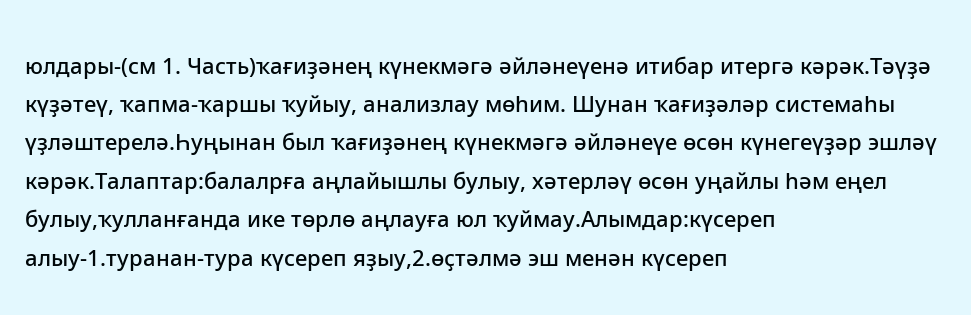юлдары-(см 1. Часть)ҡағиҙәнең күнекмәгә әйләнеүенә итибар итергә кәрәк.Тәүҙә күҙәтеү, ҡапма-ҡаршы ҡуйыу, анализлау мөһим. Шунан ҡағиҙәләр системаһы үҙләштерелә.Һуңынан был ҡағиҙәнең күнекмәгә әйләнеүе өсөн күнегеүҙәр эшләү кәрәк.Талаптар:балалрға аңлайышлы булыу, хәтерләү өсөн уңайлы һәм еңел булыу,ҡулланғанда ике төрлө аңлауға юл ҡуймау.Алымдар:күсереп алыу-1.туранан-тура күсереп яҙыу,2.өҫтәлмә эш менән күсереп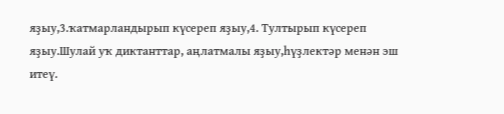яҙыу,3.ҡатмарландырып күсереп яҙыу,4. Тултырып күсереп яҙыу.Шулай уҡ диктанттар, аңлатмалы яҙыу,һүҙлектәр менән эш итеү.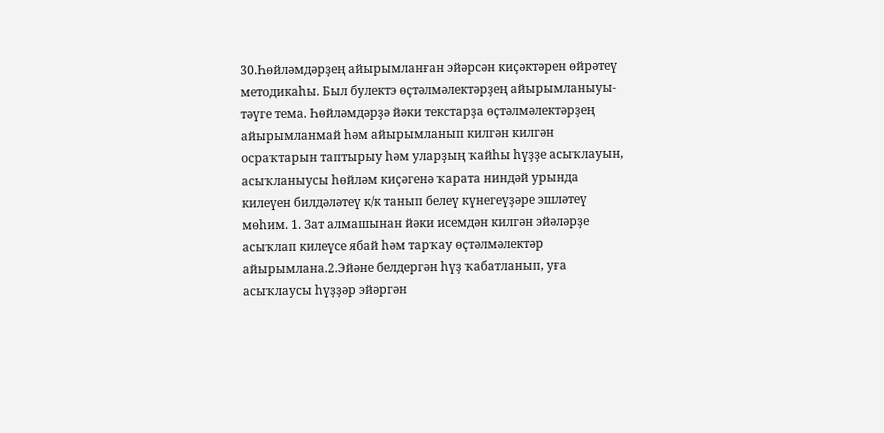30.Һөйләмдәрҙең айырымланған эйәрсән киҫәктәрен өйрәтеү методикаһы. Был булектэ өҫтәлмәлектәрҙең айырымланыуы-тәүге тема. Һөйләмдәрҙә йәки текстарҙа өҫтәлмәлектәрҙең айырымланмай һәм айырымланып килгән килгән осраҡтарын таптырыу һәм уларҙың ҡайһы һүҙҙе асыҡлауын, асыҡланыусы һөйләм киҫәгенә ҡарата ниндәй урында килеүен билдәләтеү к/к танып белеү күнегеүҙәре эшләтеү мөһим. 1. Зат алмашынан йәки исемдән килгән эйәләрҙе асыҡлап килеүсе ябай һәм тарҡау өҫтәлмәлектәр айырымлана.2.Эйәне белдергән һүҙ ҡабатланып, уға асыҡлаусы һүҙҙәр эйәргән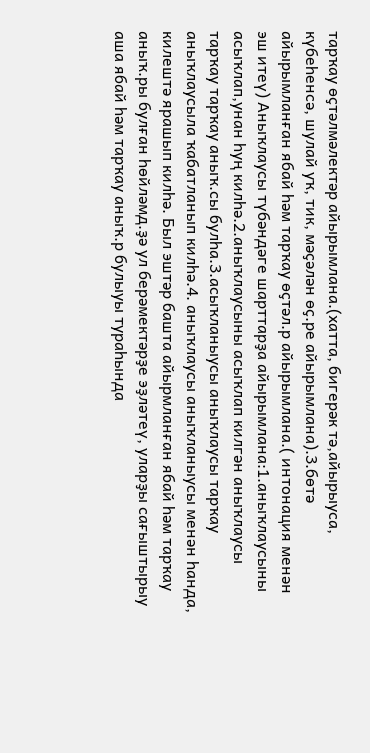тарҡау өҫтәлмәлектәр айырымлана.(хатта, бигерәк тә,айырыуса, күбеһенсә, шулай уҡ, тик, мәҫәлән өҫ.ре айырымлана).3.бөтә айырымланған ябай һәм тарҡау өҫтәл.р айырымлана.( интонация менән эш итеү) Аныҡлаусы түбәндәге шарттарҙа айырымлана:1.аныҡлаусыны асыҡлап,унан һуң килһә.2.аныҡлаусыны асыҡлап килгән аныҡлаусы тарҡау тарҡау аныҡ.сы булһа.3.асыҡланыусы аныҡлаусы тарҡау аныҡлаусыла ҡабатланып килһә.4. аныҡлаусы аныҡланыусы менән һанда, килештә ярашып килһә. Был эштәр башта айырмланған ябай һәм тарҡау аныҡ.ры булған һөйләмд.ҙә ул берәмектәрҙе эҙләтеү, уларҙы сағыштырыу аша ябай һәм тарҡау аныҡ.р булыуы тураһында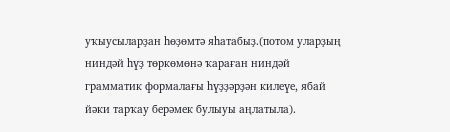уҡыусыларҙан һөҙөмтә яһатабыҙ.(потом уларҙың ниндәй һүҙ төркөмөнә ҡараған ниндәй грамматик формалағы һүҙҙәрҙән килеүе, ябай йәки тарҡау берәмек булыуы аңлатыла).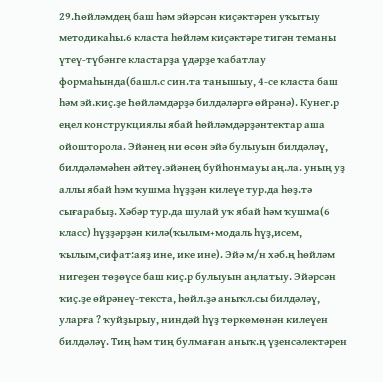29.Һөйләмдең баш һәм эйәрсән киҫәктәрен уҡытыу методикаһы.6 класта һөйләм киҫәктәре тигән теманы үтеү-түбәнге кластарҙа үдәрҙе ҡабатлау формаһында(башл.с син.та танышыу, 4-се класта баш һәм эй.киҫ.ҙе Һөйләмдәрҙә билдәләргә өйрәнә). Кунег.р еңел конструкциялы ябай һөйләмдәрҙәнтектар аша ойошторола. Эйәнең ни өсөн эйә булыуын билдәләү, билдәләмәһен әйтеү.эйәнең буйһонмауы аң.ла. уның уҙ аллы ябай һэм ҡушма һүҙҙән килеүе тур.да һөҙ.тә сығарабыҙ. Хәбәр тур.да шулай уҡ ябай һәм ҡушма(6 класс) һүҙҙәрҙән килә(ҡылым+модаль һүҙ,исем, ҡылым,сифат:аяҙ ине, ике ине). Эйә м/н хәб.ң һөйләм нигеҙен төҙөүсе баш киҫ.р булыуын аңлатыу. Эйәрсән ҡиҫ.ҙе өйрәнеү-текста, һөйл.ҙә аныҡл.сы билдәләү, уларға ? ҡуйҙырыу, ниндәй һүҙ төркөмөнән килеүен билдәләү. Тиң һәм тиң булмаған аныҡ.ң үҙенсәлектәрен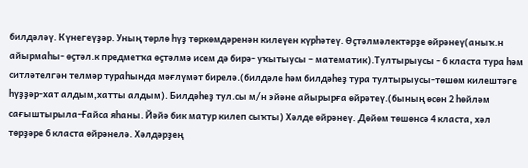билдәләү. Күнегеүҙәр. Уның төрлө һүҙ төркөмдәренән килеүен күрһәтеү. Өҫтәлмәлектәрҙе өйрәнеү(аныҡ.н айырмаһы- өҫтәл.к предметҡа өҫтәлмә исем дә бирә- уҡытыусы – математик).Тултырыусы - 6 класта тура һәм ситләтелгән телмәр тураһында мәғлүмәт бирелә.(билдәле һәм билдәһеҙ тура тултырыусы-төшөм килештәге һүҙҙәр-хат алдым,хатты алдым). Билдәһеҙ тул.сы м/н эйәне айырырға өйрәтеү.(бының өсөн 2 һөйләм сағыштырыла-Ғайса яһаны. Йәйә бик матур килеп сыҡты) Хәлде өйрәнеү. Дөйөм төшөнсә 4 класта, хәл төрҙәре 6 класта өйрәнелә. Хәлдәрҙең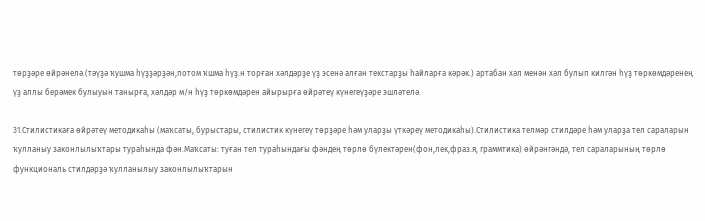төрҙәре өйрәнелә.(тәүҙә ҡушма һүҙҙәрҙән,потом ҡшма һүҙ.н торған хәлдәрҙе үҙ эсенә алған текстарҙы һайларға кәрәк.) артабан хәл менән хәл булып килгән һүҙ төркөмдәренең үҙ аллы берәмек булыуын танырға, хәлдәр м/н һүҙ төркөмдәрен айырырға өйрәтеү күнегеүҙәре эшләтелә.

31.Стилистикаға өйрәтеү методикаһы (маҡсаты, бурыстары, стилистик күнегеү төрҙәре һәм уларҙы үткәреү методикаһы).Стилистика телмәр стилдәре һәм уларҙа тел сараларын ҡулланыу законлылыҡтары тураһында фән.Маҡсаты: туған тел тураһындағы фәндең төрлө бүлектәрен(фон,лек,фраз.я, граммтика) өйрәнгәндә, тел сараларының төрлө функциональ стилдәрҙә ҡулланылыу законлылыҡтарын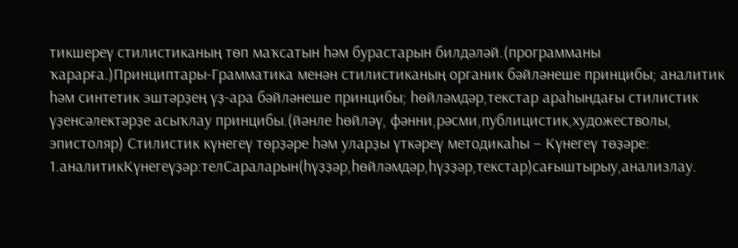тикшереү стилистиканың төп маҡсатын һәм бурастарын билдәләй.(программаны ҡарарға.)Принциптары-Грамматика менән стилистиканың органик бәйләнеше принцибы; аналитик һәм синтетик эштәрҙең үҙ-ара бәйләнеше принцибы; һөйләмдәр,текстар араһындағы стилистик үҙенсәлектәрҙе асыҡлау принцибы.(йәнле һөйләү, фәнни,рәсми,публицистик,художестволы, эпистоляр) Стилистик күнегеү төрҙәре һәм уларҙы үткәреү методикаһы – Күнегеү төҙәре: 1.аналитикКүнегеүҙәр:телСараларын(һүҙҙәр,һөйләмдәр,һүҙҙәр,текстар)сағыштырыу,анализлау.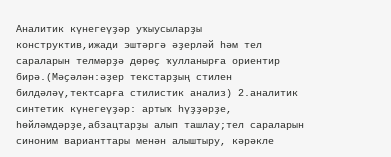Аналитик күнегеүҙәр уҡыусыларҙы конструктив,ижади эштәргә әҙерләй һәм тел сараларын телмәрҙә дөрөҫ ҡулланырға ориентир бирә.(Мәҫәлән:әҙер текстарҙың стилен билдәләү,тектсарға стилистик анализ) 2.аналитик синтетик күнегеүҙәр: артыҡ һүҙҙәрҙе, һөйләмдәрҙе,абзацтарҙы алып ташлау;тел сараларын синоним варианттары менән алыштыру, кәрәкле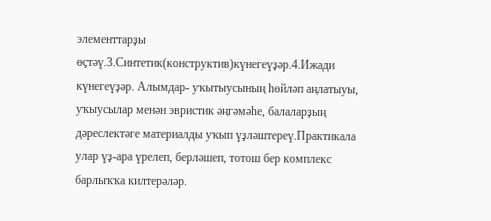элементтарҙы өҫтәү.3.Синтетик(конструктив)күнегеүҙәр.4.Ижади күнегеүҙәр. Алымдар- уҡытыусының һөйләп аңлатыуы, уҡыусылар менән эвристик әңгәмәһе, балаларҙың дәреслектәге материалды уҡып үҙләштереү.Практикала улар үҙ-ара үрелеп, берләшеп, тотош бер комплекс барлыҡҡа килтерәләр.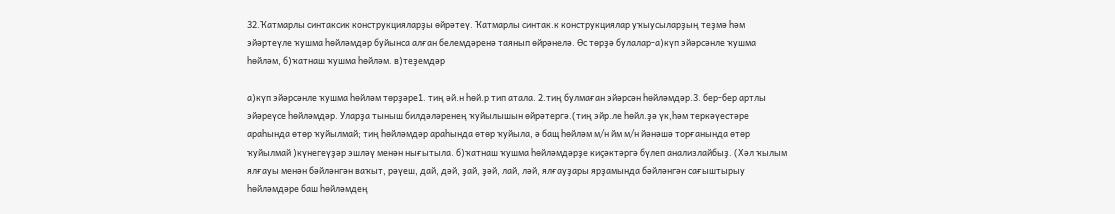32.Ҡатмарлы синтаксик конструкцияларҙы өйрәтеү. Ҡатмарлы синтак.к конструкциялар уҡыусыларҙың теҙмә һәм эйәртеүле ҡушма һөйләмдәр буйынса алған белемдәренә таянып өйрәнелә. Өс төрҙә булалар-а)күп эйәрсәнле ҡушма һөйләм, б)ҡатнаш ҡушма һөйләм. в)теҙемдәр

а)күп эйәрсәнле ҡушма һөйләм төрҙәре1. тиң әй.н һөй.р тип атала. 2.тиң булмаған эйәрсән һөйләмдәр.3. бер-бер артлы эйәреүсе һөйләмдәр. Уларҙа тыныш билдәләренең ҡуйылышын өйрәтергә.(тиң эйр.ле һөйл.ҙә үк,һәм теркәүестәре араһында өтөр ҡуйылмай; тиң һөйләмдәр араһында өтөр ҡуйыла, ә бащ һөйләм м/н йм м/н йәнәшә торғанында өтөр ҡуйылмай )күнегеүҙәр эшләү менән нығытыла. б)ҡатнаш ҡушма һөйләмдәрҙе киҫәктәргә бүлеп анализлайбыҙ. (Хәл ҡылым ялғауы менән бәйләнгән ваҡыт, рәүеш, дай, дәй, ҙай, ҙәй, лай, ләй, ялғауҙары ярҙамында бәйләнгән сағыштырыу һөйләмдәре баш һөйләмдең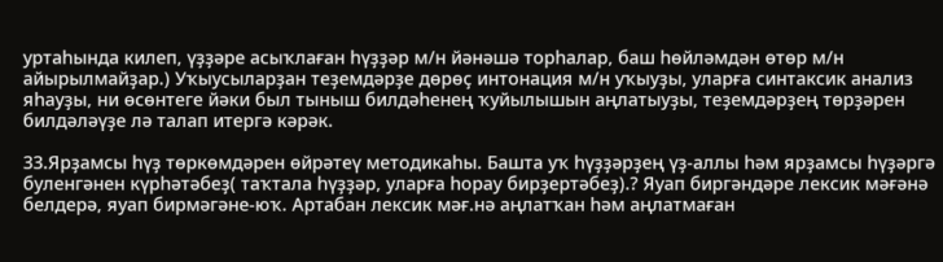уртаһында килеп, үҙҙәре асыҡлаған һүҙҙәр м/н йәнәшә торһалар, баш һөйләмдән өтөр м/н айырылмайҙар.) Уҡыусыларҙан теҙемдәрҙе дөрөҫ интонация м/н уҡыуҙы, уларға синтаксик анализ яһауҙы, ни өсөнтеге йәки был тыныш билдәһенең ҡуйылышын аңлатыуҙы, теҙемдәрҙең төрҙәрен билдәләүҙе лә талап итергә кәрәк.

33.Ярҙамсы һүҙ төркөмдәрен өйрәтеү методикаһы. Башта уҡ һүҙҙәрҙең үҙ-аллы һәм ярҙамсы һүҙәргә буленгәнен күрһәтәбеҙ( таҡтала һүҙҙәр, уларға һорау бирҙертәбеҙ).? Яуап биргәндәре лексик мәғәнә белдерә, яуап бирмәгәне-юҡ. Артабан лексик мәғ.нә аңлатҡан һәм аңлатмаған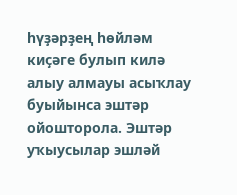һүҙәрҙең һөйләм киҫәге булып килә алыу алмауы асыҡлау буыйынса эштәр ойошторола. Эштәр уҡыусылар эшләй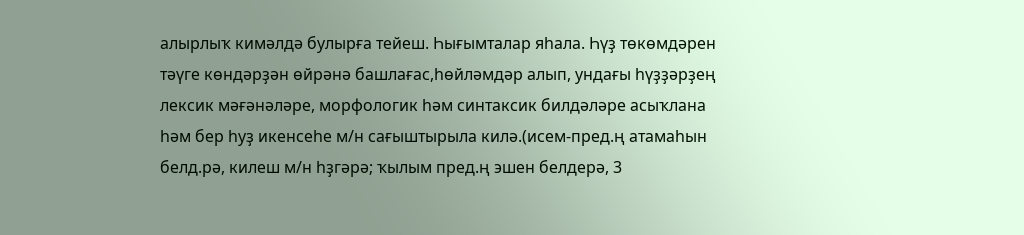алырлыҡ кимәлдә булырға тейеш. Һығымталар яһала. Һүҙ төкөмдәрен тәүге көндәрҙән өйрәнә башлағас,һөйләмдәр алып, ундағы һүҙҙәрҙең лексик мәғәнәләре, морфологик һәм синтаксик билдәләре асыҡлана һәм бер һуҙ икенсеһе м/н сағыштырыла килә.(исем-пред.ң атамаһын белд.рә, килеш м/н һҙгәрә; ҡылым пред.ң эшен белдерә, 3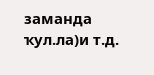заманда ҡул.ла)и т.д.